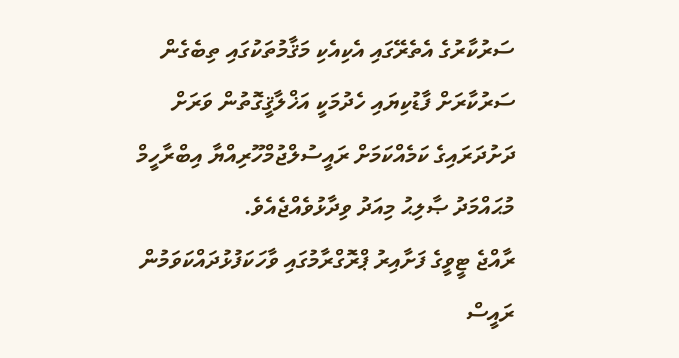ސަރުކާރުގެ އެތެރޭގައި އެކިއެކި މަޤާމުތަކުގައި ތިބެގެން ސަރުކާރަށް ފާޑުކިޔައި ހެދުމަކީ އަޚްލާޤީގޮތުން ވަރަށް ދަށުދަރައިގެ ކަމެއްކަމަށް ރައީސުލްޖުމްހޫރިއްޔާ އިބްރާހީމް މުޙައްމަދު ޞާލިޙު މިއަދު ވިދާޅުވެއްޖެއެވެ.
ރާއްޖެ ޓީވީގެ ފަށާއިރު ޕްރޮގްރާމުގައި ވާހަކަފުޅުދައްކަވަމުން ރައީސް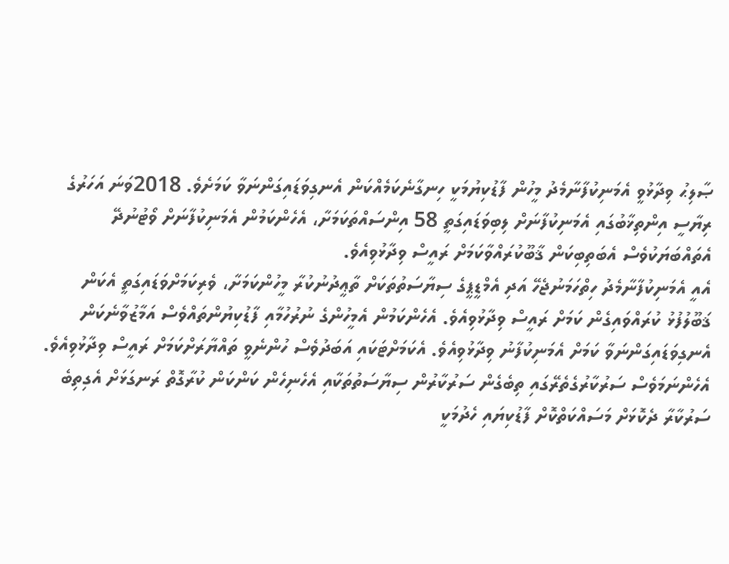ޞާލިޙު ވިދާޅުވީ އެމަނިކުފާނާމެދު މީހުން ފާޑުކިޔުމަކީ ހިނގާނެކަމެއްކަން އެނގިވަޑައިގަންނަވާ ކަމަށެވެ. 2018ވަނަ އަހަރުގެ ރިޔާސީ އިންތިޚާބުގައި އެމަނިކުފާނަށް ލިބިވަޑައިގަތީ 58 އިންސައްތަކަމަށާ، އެހެންކަމުން އެމަނިކުފާނަށް ވޯޓުނުދޭ އެތައްބަޔަކުވެސް އެބަތިބިކަން ޤާބޫކުރައްވާކަމަށް ރައީސް ވިދާޅުވިއެވެ.
އެއީ އެމަނިކުފާނާމެދު ހިތްހަމަނުޖެހޭ އަދި އެމްޑީޕީގެ ސިޔާސަތުތަކަށް ތާޢީދުނުކުރާ މީހުންކަމަށާ، ވެރިކަމަށްވަޑައިގަތީ އެކަން ޤަބޫލުފުޅު ކުރައްވައިގެން ކަމަށް ރައީސް ވިދާޅުވިއެވެ. އެހެންކަމުން އެމީހުންގެ ނުރުހުމާއި ފާޑުކިޔުންތައްވެސް އަމާޒުވާނެކަން އެނގިވަޑައިގަންނަވާ ކަމަށް އެމަނިކުފާނު ވިދާޅުވިއެވެ. އެކަމަށްޓަކައި އަބަދުވެސް ހުންނެވީ ތައްޔާރަށްކަމަށް ރައީސް ވިދާޅުވިއެވެ.
އެހެންނަމަވެސް ސަރުކާރުގެތެރޭގައި ތިބެގެން ސަރުކާރުން ސިޔާސަތުތަކާއި އެހެނިހެން ކަންކަން ކުރާގޮތް ރަނގަޅަށް އެގިތިބެ ސަރުކާރާ ދެކޮޅަށް މަސައްކަތްކޮށް ފާޑުކިޔައި ހެދުމަކީ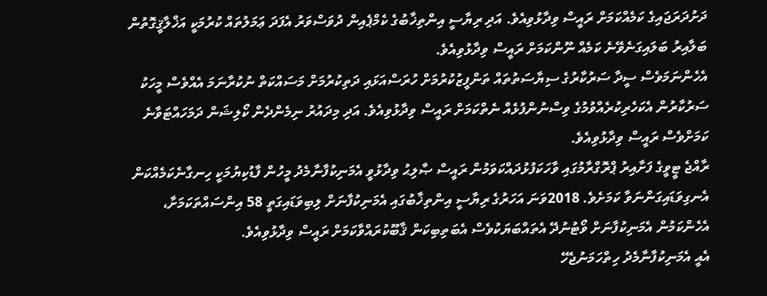ދަށުދަރަޖައިގެ ކަމެއްކަމަށް ރައީސް ވިދާޅުވިއެވެ. އަދި ރިޔާސީ އިންތިޚާބުގެ ކެމްޕެއިން ދުވަސްވަރު އެފަދަ ޢަމަލުތައް ކުރުމަކީ އަޚްލާޤީގޮތުން ބަލާއިރު ބަލައިގަނެވޭނެ ކަމެއް ނޫންކަމަށް ރައީސް ވިދާޅުވިއެވެ.
އެހެންނަމަވެސް ސީދާ ސަރުކާރުގެ ސިޔާސަތުތައް ތަންފީޒުކުރުމަށް ހުރަސްއަޅައި ދަތިކުރުމަށް މަސައްކަތް ނުކުރާނަމަ އެއްވެސް މީހަކު ސަރުކާރުން އެކަހެރިކުރެއްވުމުގެ ވިސްނުންފުޅެއް ނެތްކަމަށް ރައީސް ވިދާޅުވިއެވެ. އަދި މިދައުރު ނިމެންދެން ކޯލިޝަން ދަމަހައްޓަވާނެ ކަމަށްވެސް ރައީސް ވިދާޅުވިއެވެ.
ރާއްޖެ ޓީވީގެ ފަށާއިރު ޕްރޮގްރާމުގައި ވާހަކަފުޅުދައްކަވަމުން ރައީސް ޞާލިޙު ވިދާޅުވީ އެމަނިކުފާނާމެދު މީހުން ފާޑުކިޔުމަކީ ހިނގާނެކަމެއްކަން އެނގިވަޑައިގަންނަވާ ކަމަށެވެ. 2018ވަނަ އަހަރުގެ ރިޔާސީ އިންތިޚާބުގައި އެމަނިކުފާނަށް ލިބިވަޑައިގަތީ 58 އިންސައްތަކަމަށާ، އެހެންކަމުން އެމަނިކުފާނަށް ވޯޓުނުދޭ އެތައްބަޔަކުވެސް އެބަތިބިކަން ޤާބޫކުރައްވާކަމަށް ރައީސް ވިދާޅުވިއެވެ.
އެއީ އެމަނިކުފާނާމެދު ހިތްހަމަނުޖެހޭ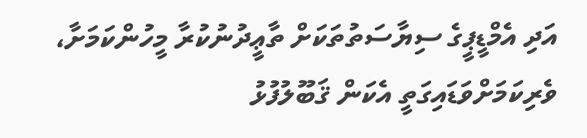އަދި އެމްޑީޕީގެ ސިޔާސަތުތަކަށް ތާޢީދުނުކުރާ މީހުންކަމަށާ، ވެރިކަމަށްވަޑައިގަތީ އެކަން ޤަބޫލުފުޅު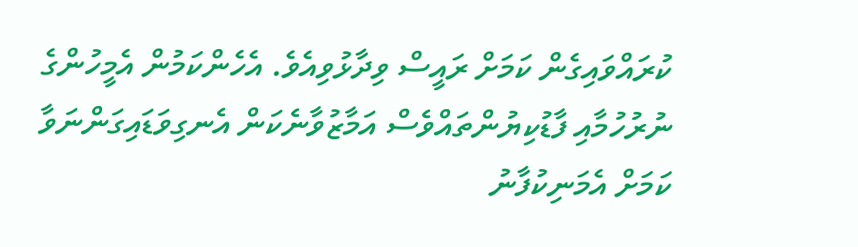ކުރައްވައިގެން ކަމަށް ރައީސް ވިދާޅުވިއެވެ. އެހެންކަމުން އެމީހުންގެ ނުރުހުމާއި ފާޑުކިޔުންތައްވެސް އަމާޒުވާނެކަން އެނގިވަޑައިގަންނަވާ ކަމަށް އެމަނިކުފާނު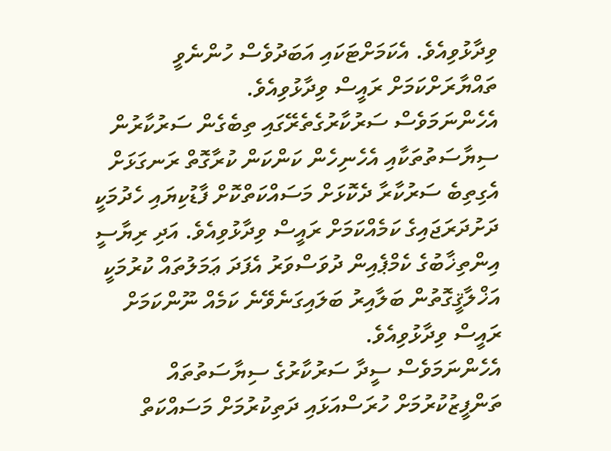ވިދާޅުވިއެވެ. އެކަމަށްޓަކައި އަބަދުވެސް ހުންނެވީ ތައްޔާރަށްކަމަށް ރައީސް ވިދާޅުވިއެވެ.
އެހެންނަމަވެސް ސަރުކާރުގެތެރޭގައި ތިބެގެން ސަރުކާރުން ސިޔާސަތުތަކާއި އެހެނިހެން ކަންކަން ކުރާގޮތް ރަނގަޅަށް އެގިތިބެ ސަރުކާރާ ދެކޮޅަށް މަސައްކަތްކޮށް ފާޑުކިޔައި ހެދުމަކީ ދަށުދަރަޖައިގެ ކަމެއްކަމަށް ރައީސް ވިދާޅުވިއެވެ. އަދި ރިޔާސީ އިންތިޚާބުގެ ކެމްޕެއިން ދުވަސްވަރު އެފަދަ ޢަމަލުތައް ކުރުމަކީ އަޚްލާޤީގޮތުން ބަލާއިރު ބަލައިގަނެވޭނެ ކަމެއް ނޫންކަމަށް ރައީސް ވިދާޅުވިއެވެ.
އެހެންނަމަވެސް ސީދާ ސަރުކާރުގެ ސިޔާސަތުތައް ތަންފީޒުކުރުމަށް ހުރަސްއަޅައި ދަތިކުރުމަށް މަސައްކަތް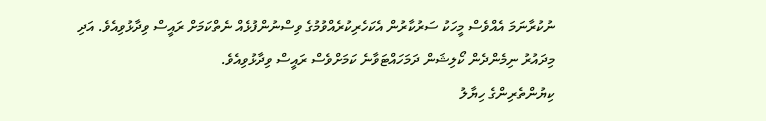ނުކުރާނަމަ އެއްވެސް މީހަކު ސަރުކާރުން އެކަހެރިކުރެއްވުމުގެ ވިސްނުންފުޅެއް ނެތްކަމަށް ރައީސް ވިދާޅުވިއެވެ. އަދި މިދައުރު ނިމެންދެން ކޯލިޝަން ދަމަހައްޓަވާނެ ކަމަށްވެސް ރައީސް ވިދާޅުވިއެވެ.
ކިޔުންތެރިންގެ ހިޔާލު